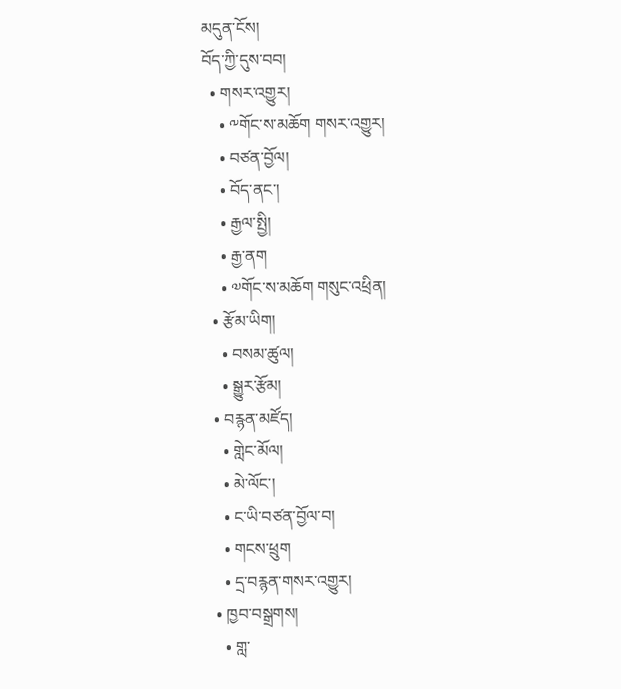མདུན་ངོས།
བོད་ཀྱི་དུས་བབ།
  • གསར་འགྱུར།
    • ༸གོང་ས་མཆོག གསར་འགྱུར།
    • བཙན་བྱོལ།
    • བོད་ནང་།
    • རྒྱལ་སྤྱི།
    • རྒྱ་ནག
    • ༧གོང་ས་མཆོག གསུང་འཕྲིན།
  • རྩོམ་ཡིག།
    • བསམ་ཚུལ།
    • སྒྱུར་རྩོམ།
  • བརྙན་མཛོད།
    • གླེང་མོལ།
    • མེ་ལོང་།
    • ང་ཡི་བཙན་བྱོལ་བ།
    • གངས་ཕྲུག
    • དྲ་བརྙན་གསར་འགྱུར།
  • ཁྱབ་བསྒྲགས།
    • གླ་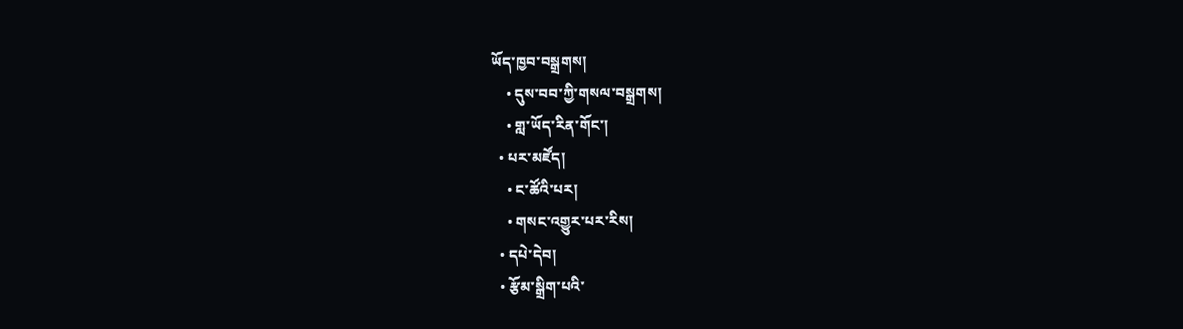ཡོད་ཁྱབ་བསྒྲགས།
    • དུས་བབ་ཀྱི་གསལ་བསྒྲགས།
    • གླ་ཡོད་རིན་གོང་།
  • པར་མཛོད།
    • ང་ཚོའི་པར།
    • གསང་འགྱུར་པར་རིས།
  • དཔེ་དེབ།
  • རྩོམ་སྒྲིག་པའི་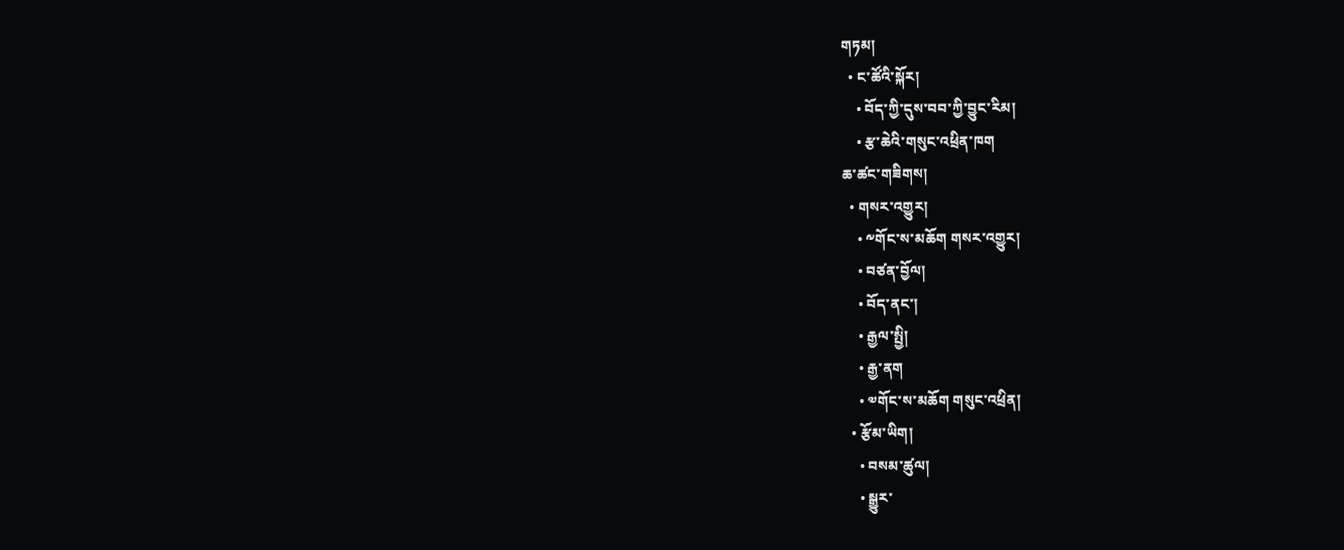གཏམ།
  • ང་ཚོའི་སྐོར།
    • བོད་ཀྱི་དུས་བབ་ཀྱི་བྱུང་རིམ།
    • རྩ་ཆེའི་གསུང་འཕྲིན་ཁག
ཆ་ཚང་གཟིགས།
  • གསར་འགྱུར།
    • ༸གོང་ས་མཆོག གསར་འགྱུར།
    • བཙན་བྱོལ།
    • བོད་ནང་།
    • རྒྱལ་སྤྱི།
    • རྒྱ་ནག
    • ༧གོང་ས་མཆོག གསུང་འཕྲིན།
  • རྩོམ་ཡིག།
    • བསམ་ཚུལ།
    • སྒྱུར་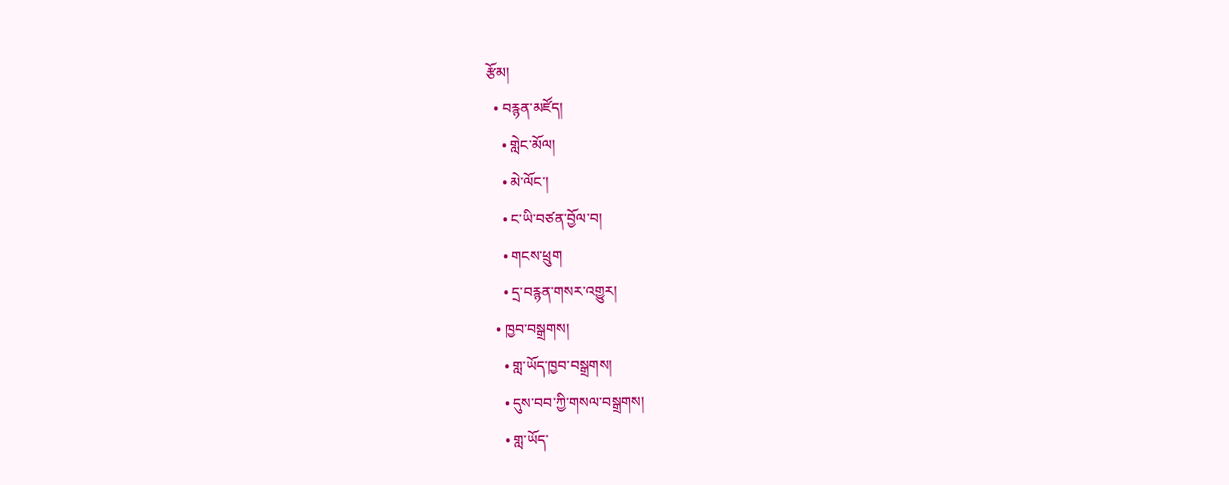རྩོམ།
  • བརྙན་མཛོད།
    • གླེང་མོལ།
    • མེ་ལོང་།
    • ང་ཡི་བཙན་བྱོལ་བ།
    • གངས་ཕྲུག
    • དྲ་བརྙན་གསར་འགྱུར།
  • ཁྱབ་བསྒྲགས།
    • གླ་ཡོད་ཁྱབ་བསྒྲགས།
    • དུས་བབ་ཀྱི་གསལ་བསྒྲགས།
    • གླ་ཡོད་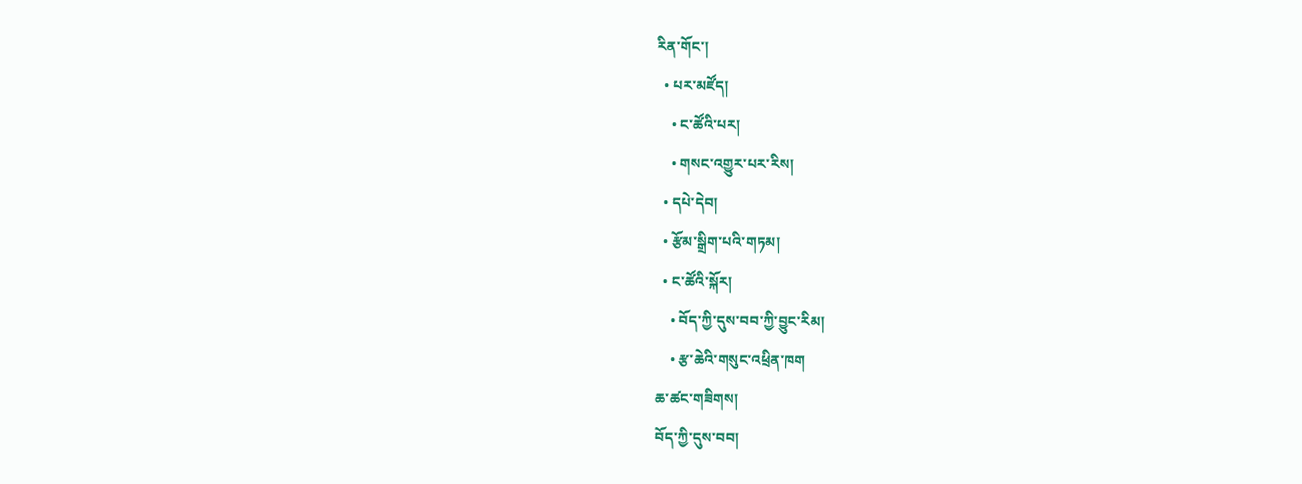རིན་གོང་།
  • པར་མཛོད།
    • ང་ཚོའི་པར།
    • གསང་འགྱུར་པར་རིས།
  • དཔེ་དེབ།
  • རྩོམ་སྒྲིག་པའི་གཏམ།
  • ང་ཚོའི་སྐོར།
    • བོད་ཀྱི་དུས་བབ་ཀྱི་བྱུང་རིམ།
    • རྩ་ཆེའི་གསུང་འཕྲིན་ཁག
ཆ་ཚང་གཟིགས།
བོད་ཀྱི་དུས་བབ།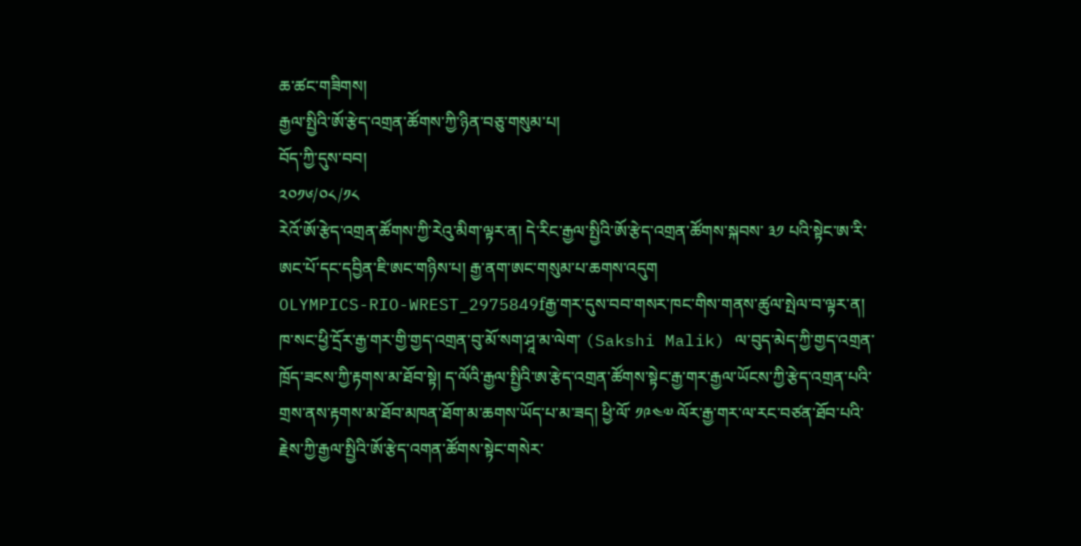ཆ་ཚང་གཟིགས།
རྒྱལ་སྤྱིའི་ཨོ་རྩེད་འགྲན་ཚོགས་ཀྱི་ཉིན་བཅུ་གསུམ་པ།
བོད་ཀྱི་དུས་བབ།
༢༠༡༦/༠༨/༡༨
རེའོ་ཨོ་རྩེད་འགྲན་ཚོགས་ཀྱི་རེའུ་མིག་ལྟར་ན། དེ་རིང་རྒྱལ་སྤྱིའི་ཨོ་རྩེད་འགྲན་ཚོགས་སྐབས་ ༣༡ པའི་སྟེང་ཨ་རི་ཨང་པོ་དང་དབྱིན་ཇི་ཨང་གཉིས་པ། རྒྱ་ནག་ཨང་གསུམ་པ་ཆགས་འདུག
OLYMPICS-RIO-WREST_2975849fརྒྱ་གར་དུས་བབ་གསར་ཁང་གིས་གནས་ཚུལ་སྤེལ་བ་ལྟར་ན། ཁ་སང་ཕྱི་དྲོར་རྒྱ་གར་གྱི་གྱད་འགྲན་བུ་མོ་སག་ཤཱ་མ་ལེག་ (Sakshi Malik) ལ་བུད་མེད་ཀྱི་གྱད་འགྲན་ཁྲོད་ཟངས་ཀྱི་རྟགས་མ་ཐོབ་སྟེ། ད་ལོའི་རྒྱལ་སྤྱིའི་ཨ་རྩེད་འགྲན་ཚོགས་སྟེང་རྒྱ་གར་རྒྱལ་ཡོངས་ཀྱི་རྩེད་འགྲན་པའི་གྲས་ནས་རྟགས་མ་ཐོབ་མཁན་ཐོག་མ་ཆགས་ཡོད་པ་མ་ཟད། ཕྱི་ལོ་ ༡༩༤༧ ལོར་རྒྱ་གར་ལ་རང་བཙན་ཐོབ་པའི་རྗེས་ཀྱི་རྒྱལ་སྤྱིའི་ཨོ་རྩེད་འགན་ཚོགས་སྟེང་གསེར་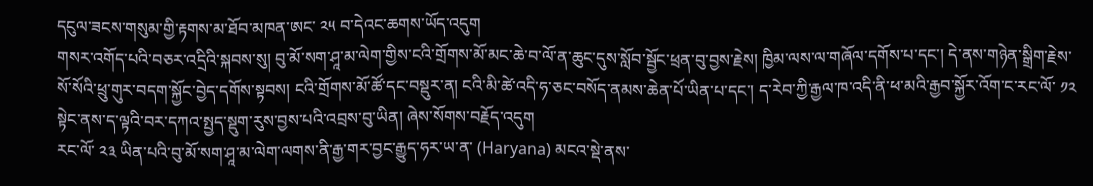དངུལ་ཟངས་གསུམ་གྱི་རྟགས་མ་ཐོབ་མཁན་ཨང་ ༢༥ བ་དེའང་ཆགས་ཡོད་འདུག
གསར་འགོད་པའི་བཅར་འདྲིའི་སྐབས་སུ། བུ་མོ་སག་ཤཱ་མ་ལེག་གྱིས་ངའི་གྲོགས་མོ་མང་ཆེ་བ་ལོ་ན་ཆུང་དུས་སློབ་སྦྱོང་ཕྲན་བུ་བྱས་རྗེས། ཁྱིམ་ལས་ལ་གཞོལ་དགོས་པ་དང་། དེ་ནས་གཉེན་སྒྲིག་རྗེས་སོ་སོའི་ཕྲུ་གུར་བདག་སྐྱོང་བྱེད་དགོས་སྟབས། ངའི་གྲོགས་མོ་ཚོ་དང་བསྡུར་ན། ངའི་མི་ཚེ་འདི་ཧ་ཅང་བསོད་ནམས་ཆེན་པོ་ཡིན་པ་དང་། ད་རེབ་ཀྱི་རྒྱལ་ཁ་འདི་ནི་ཕ་མའི་རྒྱབ་སྐྱོར་འོག་ང་རང་ལོ་ ༡༢ སྟེང་ནས་ད་ལྟའི་བར་དཀའ་སྤྱད་སྡུག་རུས་བྱས་པའི་འབྲས་བུ་ཡིན། ཞེས་སོགས་བརྗོད་འདུག
རང་ལོ་ ༢༣ ཡིན་པའི་བུ་མོ་སག་ཤཱ་མ་ལེག་ལགས་ནི་རྒྱ་གར་བྱང་རྒྱུད་ཧར་ཡ་ན་ (Haryana) མངའ་སྡེ་ནས་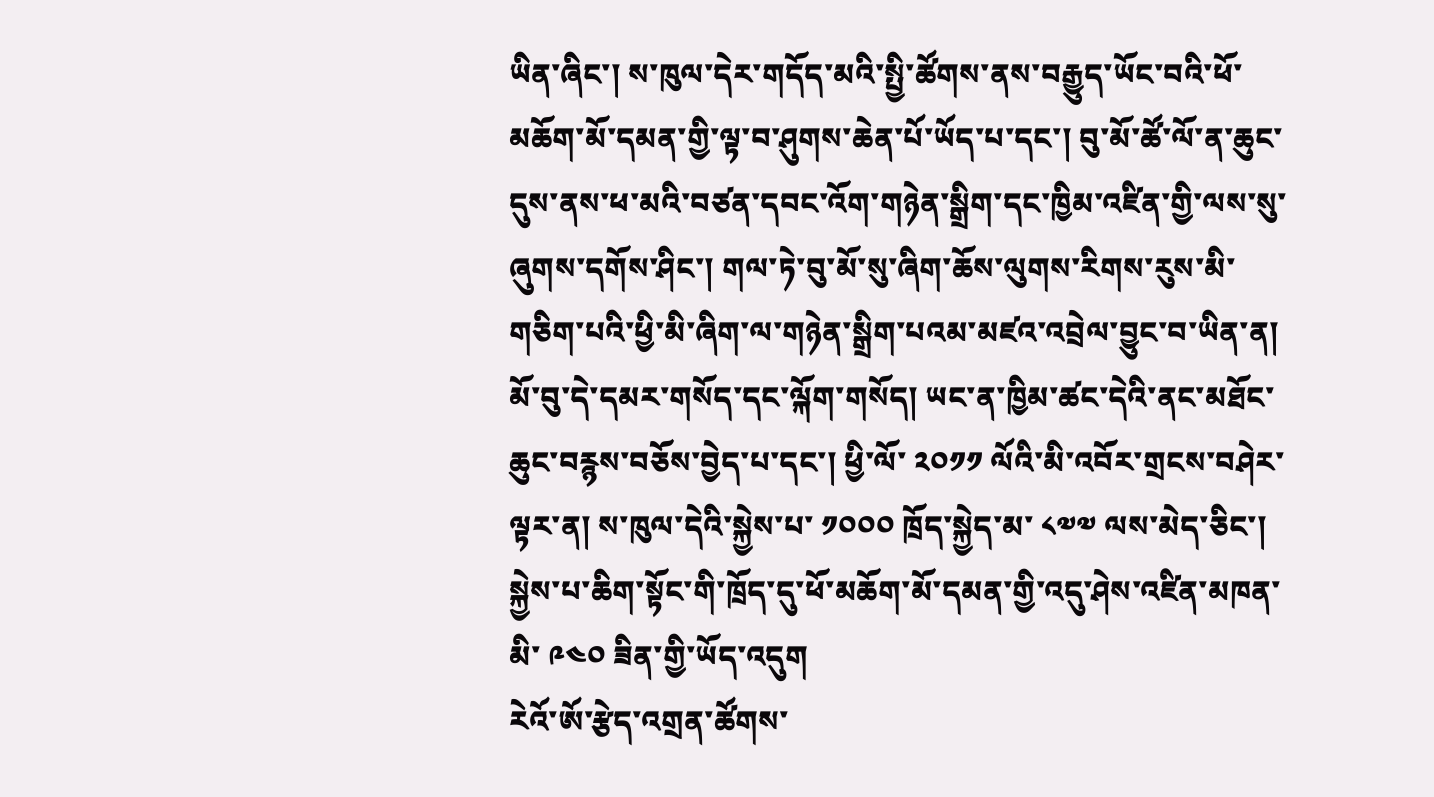ཡིན་ཞིང་། ས་ཁུལ་དེར་གདོད་མའི་སྤྱི་ཚོགས་ནས་བརྒྱུད་ཡོང་བའི་ཕོ་མཆོག་མོ་དམན་གྱི་ལྟ་བ་ཤུགས་ཆེན་པོ་ཡོད་པ་དང་། བུ་མོ་ཚོ་ལོ་ན་ཆུང་དུས་ནས་ཕ་མའི་བཙན་དབང་འོག་གཉེན་སྒྲིག་དང་ཁྱིམ་འཛིན་གྱི་ལས་སུ་ཞུགས་དགོས་ཤིང་། གལ་ཏེ་བུ་མོ་སུ་ཞིག་ཆོས་ལུགས་རིགས་རུས་མི་གཅིག་པའི་ཕྱི་མི་ཞིག་ལ་གཉེན་སྒྲིག་པའམ་མཛའ་འབྲེལ་བྱུང་བ་ཡིན་ན། མོ་བུ་དེ་དམར་གསོད་དང་ལྐོག་གསོད། ཡང་ན་ཁྱིམ་ཚང་དེའི་ནང་མཐོང་ཆུང་བརྙས་བཅོས་བྱེད་པ་དང་། ཕྱི་ལོ་ ༢༠༡༡ ལོའི་མི་འབོར་གྲངས་བཤེར་ལྟར་ན། ས་ཁུལ་དེའི་སྐྱེས་པ་ ༡༠༠༠ ཁྲོད་སྐྱེད་མ་ ༨༧༧ ལས་མེད་ཅིང་། སྐྱེས་པ་ཆིག་སྟོང་གི་ཁྲོད་དུ་ཕོ་མཆོག་མོ་དམན་གྱི་འདུ་ཤེས་འཛིན་མཁན་མི་ ༩༤༠ ཟིན་གྱི་ཡོད་འདུག
རེའོ་ཨོ་རྩེད་འགྲན་ཚོགས་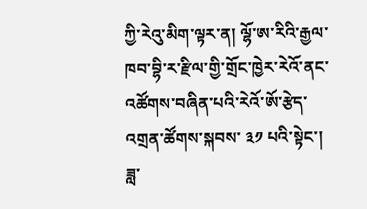ཀྱི་རེའུ་མིག་ལྟར་ན། ལྷོ་ཨ་རིའི་རྒྱལ་ཁབ་བྷི་ར་རྫིལ་གྱི་གྲོང་ཁྱེར་རེའོ་ནང་འཚོགས་བཞིན་པའི་རེའོ་ཨོ་རྩེད་འགྲན་ཚོགས་སྐབས་ ༣༡ པའི་སྟེང་། ཟླ་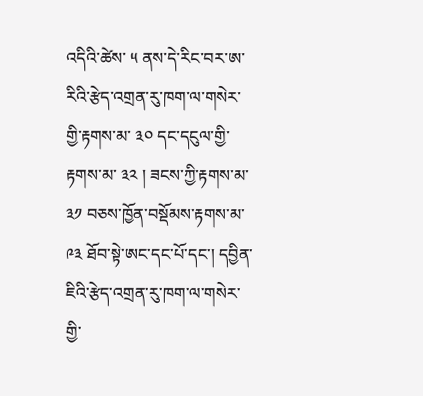འདིའི་ཚེས་ ༥ ནས་དེ་རིང་བར་ཨ་རིའི་རྩེད་འགྲན་རུ་ཁག་ལ་གསེར་གྱི་རྟགས་མ་ ༣༠ དང་དངུལ་གྱི་རྟགས་མ་ ༣༢ ། ཟངས་ཀྱི་རྟགས་མ་ ༣༡ བཅས་ཁྱོན་བསྡོམས་རྟགས་མ་ ༩༣ ཐོབ་སྟེ་ཨང་དང་པོ་དང་། དབྱིན་ཇིའི་རྩེད་འགྲན་རུ་ཁག་ལ་གསེར་གྱི་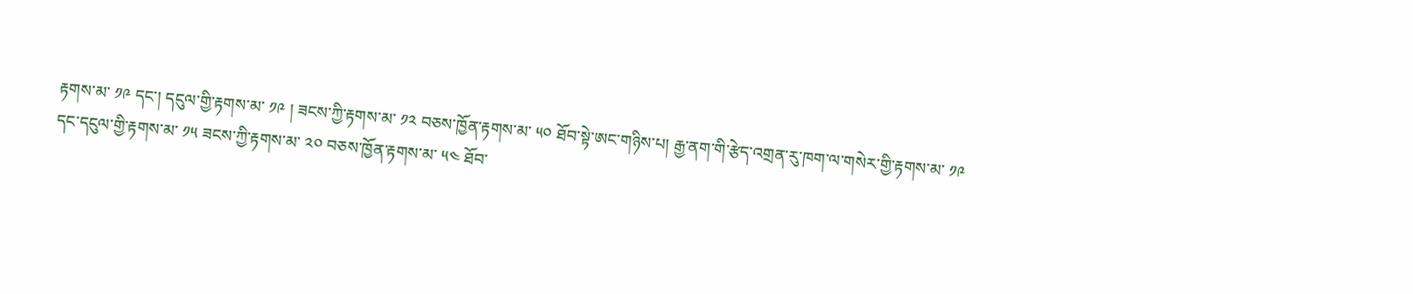རྟགས་མ་ ༡༩ དང་། དངུལ་གྱི་རྟགས་མ་ ༡༩ ། ཟངས་ཀྱི་རྟགས་མ་ ༡༢ བཅས་ཁྱོན་རྟགས་མ་ ༥༠ ཐོབ་སྟེ་ཨང་གཉིས་པ། རྒྱ་ནག་གི་རྩེད་འགྲན་རུ་ཁག་ལ་གསེར་གྱི་རྟགས་མ་ ༡༩ དང་དངུལ་གྱི་རྟགས་མ་ ༡༥ ཟངས་ཀྱི་རྟགས་མ་ ༢༠ བཅས་ཁྱོན་རྟགས་མ་ ༥༤ ཐོབ་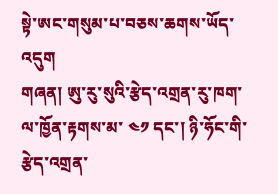སྟེ་ཨང་གསུམ་པ་བཅས་ཆགས་ཡོད་འདུག
གཞན། ཨུ་རུ་སུའི་རྩེད་འགྲན་རུ་ཁག་ལ་ཁྱོན་རྟགས་མ་ ༤༡ དང་། ཉི་ཧོང་གི་རྩེད་འགྲན་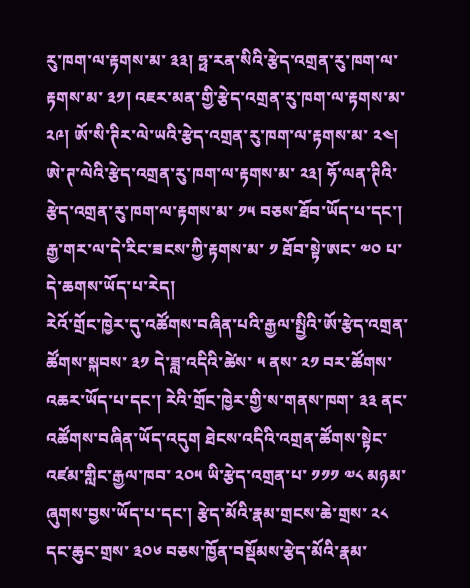རུ་ཁག་ལ་རྟགས་མ་ ༣༣། ཧྥ་རན་སིའི་རྩེད་འགྲན་རུ་ཁག་ལ་རྟགས་མ་ ༣༡། འཇར་མན་གྱི་རྩེད་འགྲན་རུ་ཁག་ལ་རྟགས་མ་ ༢༩། ཨོ་སི་ཊིར་ལེ་ཡའི་རྩེད་འགྲན་རུ་ཁག་ལ་རྟགས་མ་ ༢༤། ཨེ་ཊ་ལེའི་རྩེད་འགྲན་རུ་ཁག་ལ་རྟགས་མ་ ༢༣། ཧོ་ལན་ཊིའི་རྩེད་འགྲན་རུ་ཁག་ལ་རྟགས་མ་ ༡༥ བཅས་ཐོབ་ཡོད་པ་དང་། རྒྱ་གར་ལ་དེ་རིང་ཟངས་ཀྱི་རྟགས་མ་ ༡ ཐོབ་སྟེ་ཨང་ ༧༠ པ་དེ་ཆགས་ཡོད་པ་རེད།
རེའོ་གྲོང་ཁྱེར་དུ་འཚོགས་བཞིན་པའི་རྒྱལ་སྤྱིའི་ཨོ་རྩེད་འགྲན་ཚོགས་སྐབས་ ༣༡ དེ་ཟླ་འདིའི་ཚེས་ ༥ ནས་ ༢༡ བར་ཚོགས་འཆར་ཡོད་པ་དང་། རེའི་གྲོང་ཁྱེར་གྱི་ས་གནས་ཁག་ ༣༣ ནང་འཚོགས་བཞིན་ཡོད་འདུག ཐེངས་འདིའི་འགྲན་ཚོགས་སྟེང་འཛམ་གླིང་རྒྱལ་ཁབ་ ༢༠༥ ཡི་རྩེད་འགྲན་པ་ ༡༡༡ ༧༨ མཉམ་ཞུགས་བྱས་ཡོད་པ་དང་། རྩེད་མོའི་རྣམ་གྲངས་ཆེ་གྲས་ ༢༨ དང་ཆུང་གྲས་ ༣༠༦ བཅས་ཁྱོན་བསྡོམས་རྩེད་མོའི་རྣམ་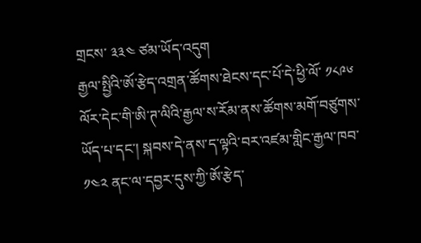གྲངས་ ༣༣༤ ཙམ་ཡོད་འདུག
རྒྱལ་སྤྱིའི་ཨོ་རྩེད་འགྲན་ཚོགས་ཐེངས་དང་པོ་དེ་ཕྱི་ལོ་ ༡༨༩༦ ལོར་དེང་གི་ཨི་ཊ་ལིའི་རྒྱལ་ས་རོམ་ནས་ཚོགས་མགོ་བཙུགས་ཡོད་པ་དང་། སྐབས་དེ་ནས་ད་ལྟའི་བར་འཛམ་གླིང་རྒྱལ་ཁབ་ ༡༤༢ ནང་ལ་དབྱར་དུས་ཀྱི་ཨོ་རྩེད་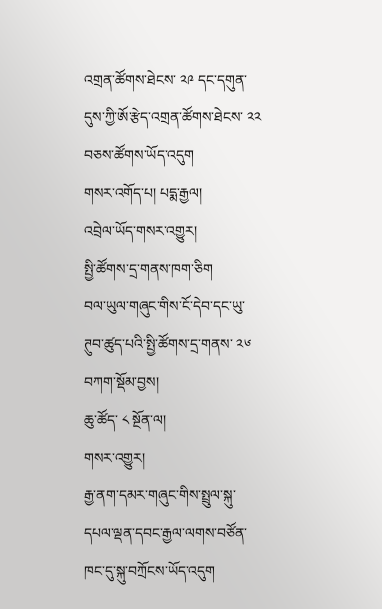འགྲན་ཚོགས་ཐེངས་ ༢༩ དང་དགུན་དུས་ཀྱི་ཨོ་རྩེད་འགྲན་ཚོགས་ཐེངས་ ༢༢ བཅས་ཚོགས་ཡོད་འདུག
གསར་འགོད་པ། པདྨ་རྒྱལ།
འབྲེལ་ཡོད་གསར་འགྱུར།
སྤྱི་ཚོགས་དྲ་གནས་ཁག་ཅིག
བལ་ཡུལ་གཞུང་གིས་ངོ་དེབ་དང་ཡུ་ཊུབ་ཚུད་པའི་སྤྱི་ཚོགས་དྲ་གནས་ ༢༦ བཀག་སྡོམ་བྱས།
ཆུ་ཚོད་ ༨ སྔོན་ལ།
གསར་འགྱུར།
རྒྱ་ནག་དམར་གཞུང་གིས་སྤྲུལ་སྐུ་དཔལ་ལྡན་དབང་རྒྱལ་ལགས་བཙོན་ཁང་དུ་སྐུ་བཀྲོངས་ཡོད་འདུག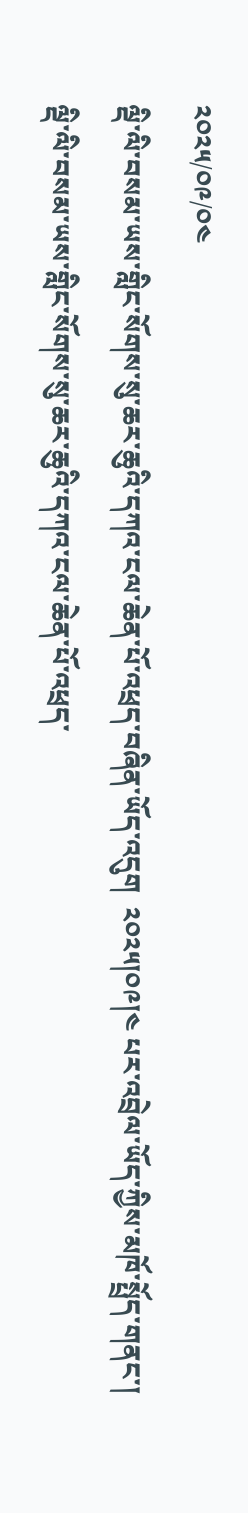༢༠༢༥/༠༩/༠༤
ལྡི་ལི་བསམ་ཡས་གླིང་སོགས་སུ་ཆར་ཆུའི་དཀའ་ངལ་ཆེན་པོ་འཕྲད་བཞིན་ཡོད་འདུག  ༢༠༢༥།༠༩།༤ པར་འབྲེལ་ཡོད་ཀྱིས་མཁོ་སྤྲོད་གནང་།
ལྡི་ལི་བསམ་ཡས་གླིང་སོགས་སུ་ཆར་ཆུའི་དཀའ་ངལ་ཆེན་པོ་འཕྲད་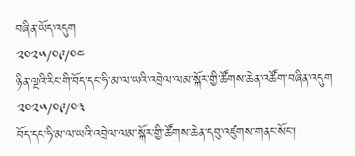བཞིན་ཡོད་འདུག
༢༠༢༥/༠༩/༠༤
ཉིན་ལྔའི་རིང་གི་བོད་དང་ཧི་མ་ལ་ཡའི་འབྲེལ་ལམ་སྐོར་གྱི་ཚོགས་ཆེན་འཚོག་བཞིན་འདུག
༢༠༢༥/༠༩/༠༣
བོད་དང་ཧི་མ་ལ་ཡའི་འབྲེལ་ལམ་སྐོར་གྱི་ཚོགས་ཆེན་དབུ་འཛུགས་གནང་སོང་།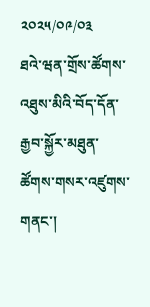༢༠༢༥/༠༩/༠༣
ཐའེ་ཝན་གྲོས་ཚོགས་འཐུས་མིའི་བོད་དོན་རྒྱབ་སྐྱོར་མཐུན་ཚོགས་གསར་འཛུགས་གནང་།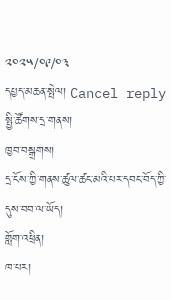༢༠༢༥/༠༩/༠༣
དཔྱད་མཆན་སྤེལ། Cancel reply
སྤྱི་ཚོགས་དྲ་གནས།
ཁྱབ་བསྒྲགས།
དྲ་ངོས་ཀྱི་གནས་ཚུལ་ཚང་མའི་པར་དབང་བོད་ཀྱི་དུས་བབ་ལ་ཡོད།
གློག་འཕྲིན།
ཁ་པར།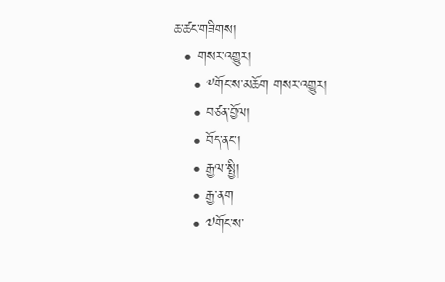ཆ་ཚང་གཟིགས།
  • གསར་འགྱུར།
    • ༸གོང་ས་མཆོག གསར་འགྱུར།
    • བཙན་བྱོལ།
    • བོད་ནང་།
    • རྒྱལ་སྤྱི།
    • རྒྱ་ནག
    • ༧གོང་ས་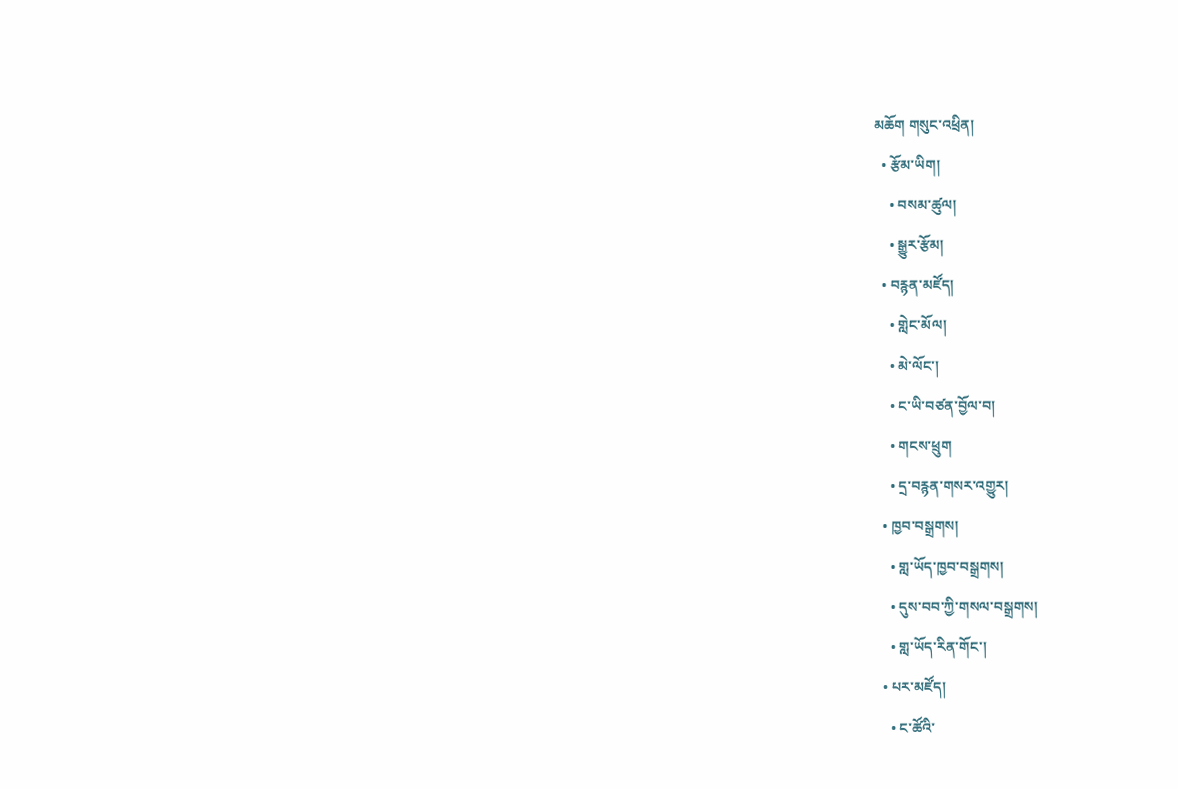མཆོག གསུང་འཕྲིན།
  • རྩོམ་ཡིག།
    • བསམ་ཚུལ།
    • སྒྱུར་རྩོམ།
  • བརྙན་མཛོད།
    • གླེང་མོལ།
    • མེ་ལོང་།
    • ང་ཡི་བཙན་བྱོལ་བ།
    • གངས་ཕྲུག
    • དྲ་བརྙན་གསར་འགྱུར།
  • ཁྱབ་བསྒྲགས།
    • གླ་ཡོད་ཁྱབ་བསྒྲགས།
    • དུས་བབ་ཀྱི་གསལ་བསྒྲགས།
    • གླ་ཡོད་རིན་གོང་།
  • པར་མཛོད།
    • ང་ཚོའི་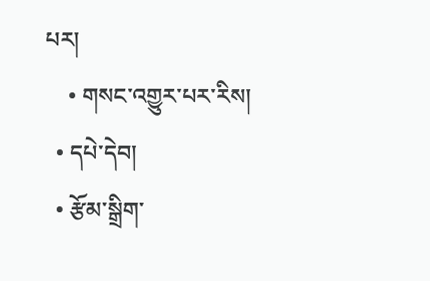པར།
    • གསང་འགྱུར་པར་རིས།
  • དཔེ་དེབ།
  • རྩོམ་སྒྲིག་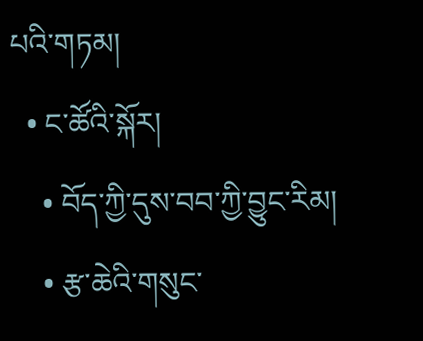པའི་གཏམ།
  • ང་ཚོའི་སྐོར།
    • བོད་ཀྱི་དུས་བབ་ཀྱི་བྱུང་རིམ།
    • རྩ་ཆེའི་གསུང་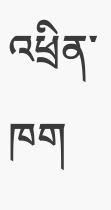འཕྲིན་ཁག